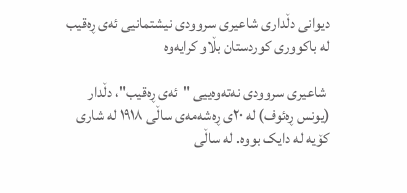دیوانی دڵداری شاعیری سروودی نیشتمانیی ئەی ڕەقیب لە باکووری کوردستان بڵاو کرایەوە

 شاعیری سروودی نەتەوەییی "ئەی ڕەقیب"، دڵدار (یونس ڕەئوف) لە ٢٠ی ڕەشەمەی ساڵی ١٩١٨ لە شاری کۆیە لە دایک بووە. لە ساڵی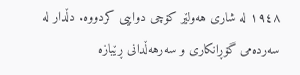١٩٤٨ لە شاری هەولێر کۆچی دواییی کردووە. دڵدار لە سەردەمی گۆڕانکاری و سەرهەڵدانی ڕێبازە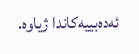ئەدەبییەکاندا ژیاوە.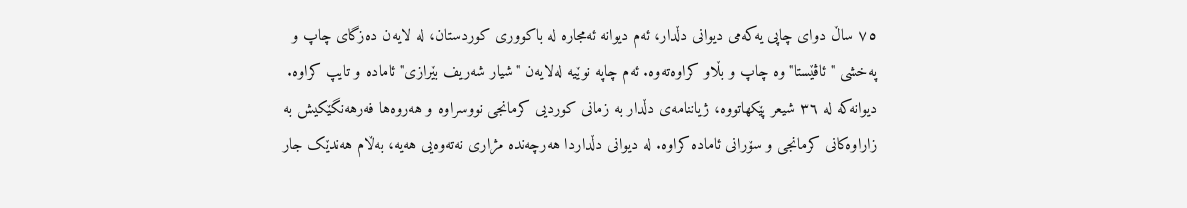٧٥ ساڵ دوای چاپی یەکەمی دیوانی دڵدار، ئەم دیوانە ئەمجارە لە باکووری کوردستان، لە لایەن دەزگای چاپ و پەخشی "ئاڤێستا"وە چاپ و بڵاو کراوەتەوە. ئەم چاپە نوێیە لەلایەن "شیار شەریف بێرازی" ئامادە و تایپ کراوە. دیوانەکە لە ٣٦ شیعر پێکهاتووە، ژیاننامەی دڵدار بە زمانی کوردیی کرمانجی نووسراوە و هەروەها فەرهەنگێکیش بە زاراوەکانی کرمانجی و سۆرانی ئامادە کراوە. لە دیوانی دڵداردا هەرچەندە مژاری نەتەوەیی هەیە، بەڵام هەندێک جار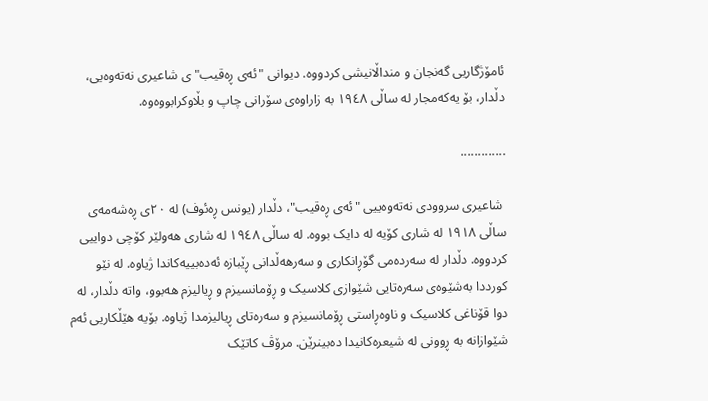ئامۆژگاریی گەنجان و منداڵانیشی کردووە. دیوانی "ئەی ڕەقیب"ی شاعیری نەتەوەیی، دڵدار، بۆ یەکەمجار لە ساڵی ١٩٤٨ بە زاراوەی سۆرانی چاپ و بڵاوکرابووەوە.

.............

 شاعیری سروودی نەتەوەییی "ئەی ڕەقیب"، دڵدار (یونس ڕەئوف) لە ٢٠ی ڕەشەمەی ساڵی ١٩١٨ لە شاری کۆیە لە دایک بووە. لە ساڵی ١٩٤٨ لە شاری هەولێر کۆچی دواییی کردووە. دڵدار لە سەردەمی گۆڕانکاری و سەرهەڵدانی ڕێبازە ئەدەبییەکاندا ژیاوە. لە نێو کورددا بەشێوەی سەرەتایی شێوازی کلاسیک و ڕۆمانسیزم و ڕیالیزم هەبوو، واتە دڵدار، لە دوا قۆناغی کلاسیک و ناوەڕاستی ڕۆمانسیزم و سەرەتای ڕیالیزمدا ژیاوە. بۆیە هێڵکاریی ئەم شێوازانە بە ڕوونی لە شیعرەکانیدا دەبینرێن. مرۆڤ کاتێک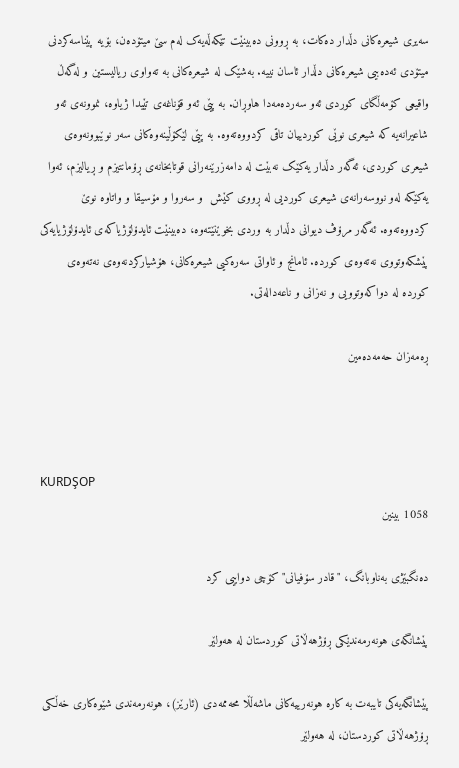سەیری شیعرەکانی دڵدار دەکات، بە ڕوونی دەبینێت تێکەڵەیەک لەم سێ میتۆدەن، بۆیە پێناسەکردنی میتۆدی ئەدەبیی شیعرەکانی دڵدار ئاسان نییە. بەشێک لە شیعرەکانی بە تەواوی ریالیستین و لەگەڵ واقیعی کۆمەڵگای کوردی ئەو سەردەمەدا هاوڕان. بە پێی ئەو قۆناغەی تێیدا ژیاوە، نموونەی ئەو شاعیرانەیە کە شیعری نوێی کوردییان تاقی کردووەتەوە. بە پێی لێکۆڵینەوەکانی سەر نوێبوونەوەی شیعری کوردی، ئەگەر دڵدار یەکێک نەبێت لە دامەزرێنەرانی قوتابخانەی ڕۆمانتیزم و ڕیالیزم، ئەوا یەکێکە لەو نووسەرانەی شیعری کوردیی لە ڕووی کێش  و سەروا و مۆسیقا و واتاوە نوێ کردووەتەوە. ئەگەر مرۆڤ دیوانی دڵدار بە وردی بخوێنێتەوە، دەبینێت ئایدۆلۆژیاکەی ئایدۆلۆژیایەکی پێشکەوتووی نەتەوەی کوردە. ئامانج و ئاواتی سەرەکیی شیعرەکانی، هۆشیارکردنەوەی نەتەوەی کوردە لە دواکەوتوویی و نەزانی و ناعەدالەتی.

ڕەمەزان حەمەدەمین



KURDŞOP
1058 بینین

دەنگبێژی بەناوبانگ، "قادر سۆفیانی" کۆچی دواییی کرد

پێشانگەی هونەرمەندێکی ڕۆژهەڵاتی کوردستان لە هەولێر

پێشانگەیەکی تایبەت بە کارە هونەرییەکانی ماشەڵڵا محەممەدی (ئارێز)، هونەرمەندی شێوەکاری خەڵکی ڕۆژهەڵاتی کوردستان، لە هەولێر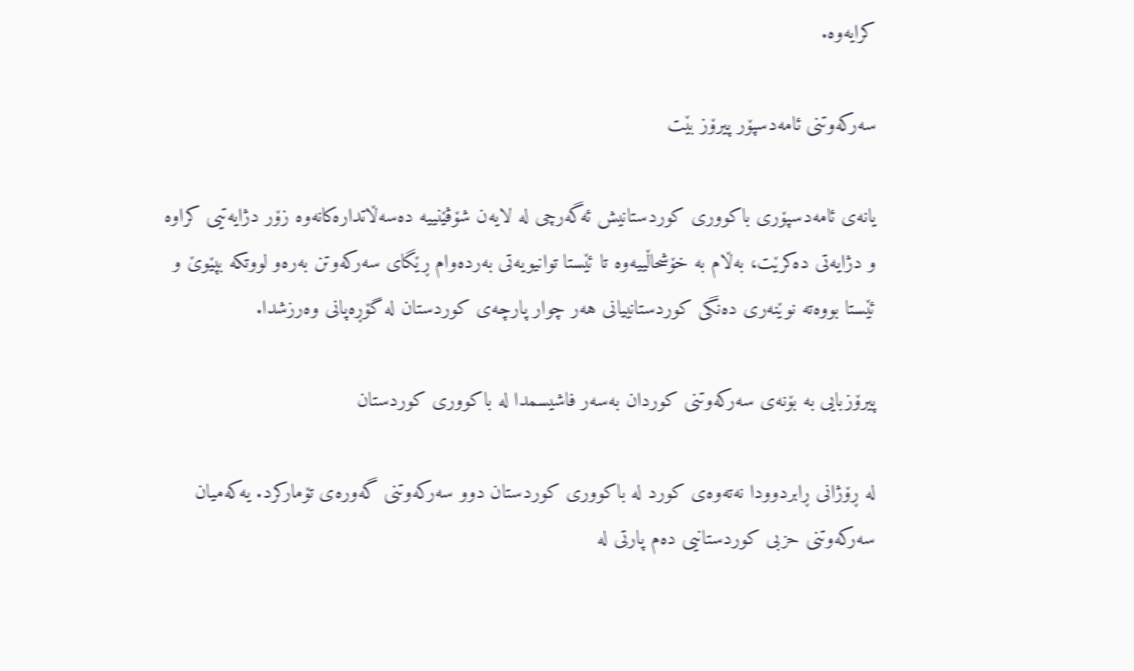کرایەوە.

سەرکەوتنی ئامەدسپۆر پیرۆز بێت

یانەی ئامەدسپۆری باکووری کوردستانیش ئەگەرچی لە لایەن شۆڤێنییە دەسەڵاتدارەکانەوە زۆر دژایەتیی کراوە و دژایەتی دەکرێت، بەڵام بە خۆشحاڵییەوە تا ئێستا توانیویەتی بەردەوام ڕێگای سەرکەوتن بەرەو لووتکە بپێوێ و ئێستا بووەتە نوێنەری دەنگی کوردستانییانی هەر چوار پارچەی کوردستان لە گۆڕەپانی وەرزشدا.

پیرۆزبایی بە بۆنەی سەرکەوتنی کوردان بەسەر فاشیسمدا لە باکووری کوردستان

لە ڕۆژانی ڕابردوودا نەتەوەی کورد لە باکووری کوردستان دوو سەرکەوتنی گەورەی تۆمارکرد. یەکەمیان سەرکەوتنی حزبی کوردستانیی دەم پارتی لە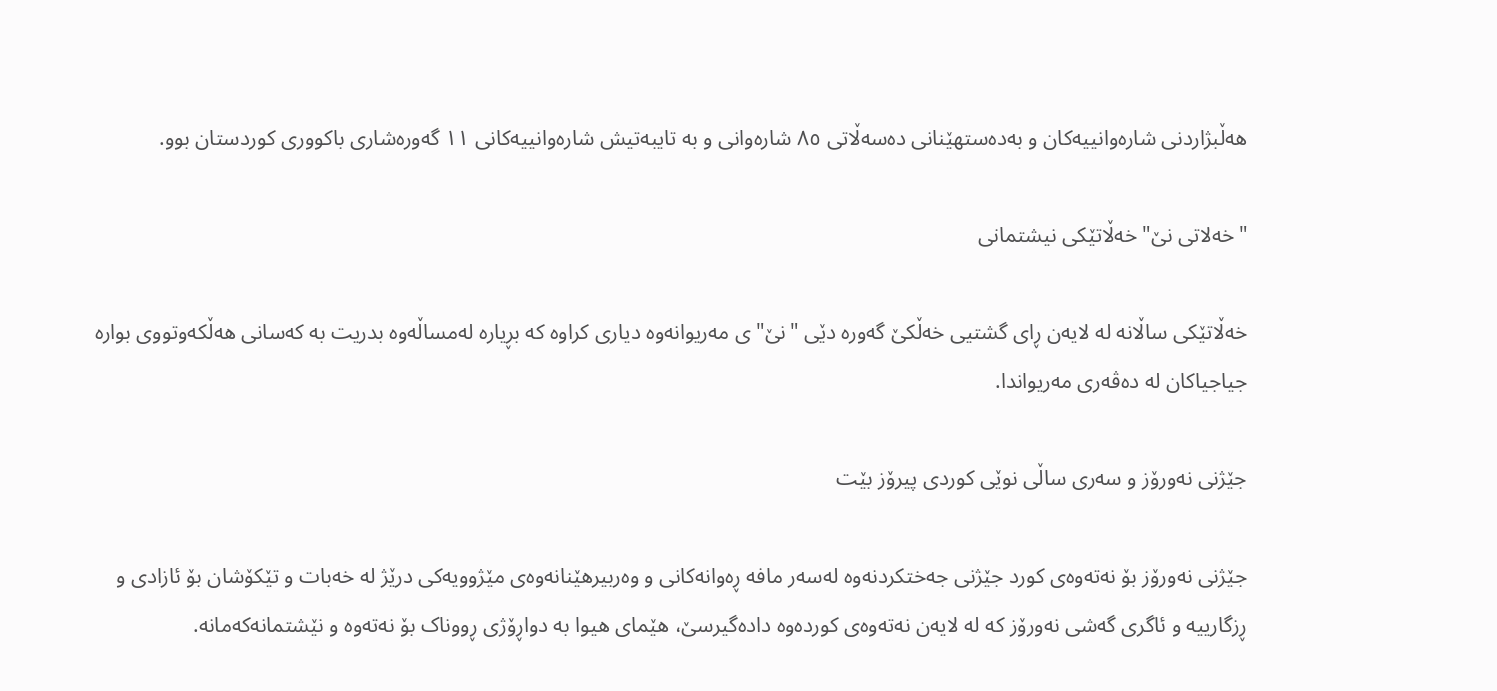هەڵبژاردنی شارەوانییەکان و بەدەستهێنانی دەسەڵاتی ٨٥ شارەوانی و بە تایبەتیش شارەوانییەکانی ۱۱ گەورەشاری باکووری کوردستان بوو.

"خەلاتی نێ" خەڵاتێکی نیشتمانی

خەڵاتێکی ساڵانە لە لایەن ڕای گشتیی خەڵکێ گەورە دێی "نێ"ی مەریوانەوە دیاری کراوە کە بڕیارە لەمساڵەوە بدریت بە کەسانی هەڵکەوتووی بوارە جیاجیاکان لە دەڤەری مەریواندا.

جێژنی نەورۆز و سەری ساڵی نوێی کوردی پیرۆز بێت

جێژنی نەورۆز بۆ نەتەوەی کورد جێژنی جەختکردنەوە لەسەر مافە ڕەوانەکانی و وەربیرهێنانەوەی مێژوویەکی درێژ لە خەبات و تێکۆشان بۆ ئازادی و ڕزگارییە و ئاگری گەشی نەورۆز کە لە لایەن نەتەوەی کوردەوە دادەگیرسێ، هێمای هیوا بە دواڕۆژی ڕووناک بۆ نەتەوە و نێشتمانەکەمانە.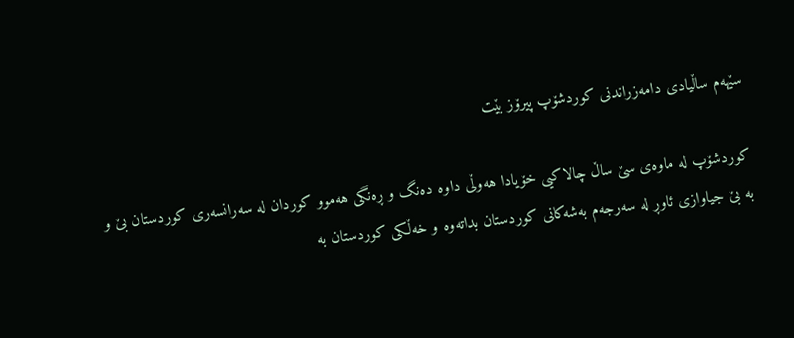سێهەم ساڵیادی دامەزراندنی کوردشۆپ پیرۆز بێت

کوردشۆپ لە ماوەی سێ ساڵ چالاکیی خۆیادا هەوڵی داوە دەنگ و ڕەنگی هەموو کوردان لە سەرانسەری کوردستان بێ و بە بێ جیاوازی ئاوڕ لە سەرجەم بەشەکانی کوردستان بداتەوە و خەڵکی کوردستان بە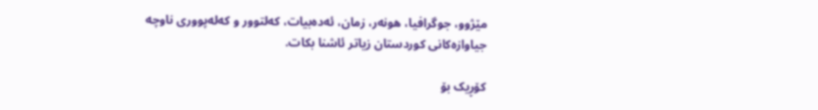مێژوو، جوگرافیا، هونەر، زمان، ئەدەبیات، کەلتوور و کەلەپووری ناوچە جیاوازەکانی کوردستان زیاتر ئاشنا بکات.

کۆڕیک بۆ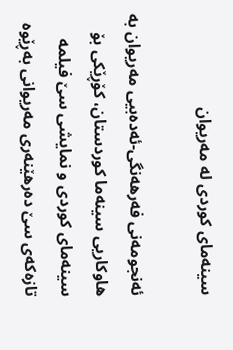سینەمای کوردی لە مەریوان

ئەنجومەنی فەرهەنگی-ئەدەبیی مەریوان بە هاوکاریی سینەما کوردستان، کۆڕێکی بۆ سینەمای کوردی و نمایشی سێ فیلمە تازەکەی سێ دەرهێنەری مەریوانی بەڕێوە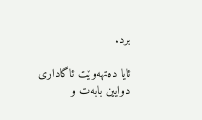برد.

ئایا دەتهەوێت ئاگاداری دوایین بابەت و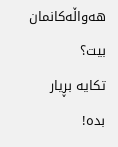هەواڵەکانمان بیت؟
تکایە بڕیار بدە!